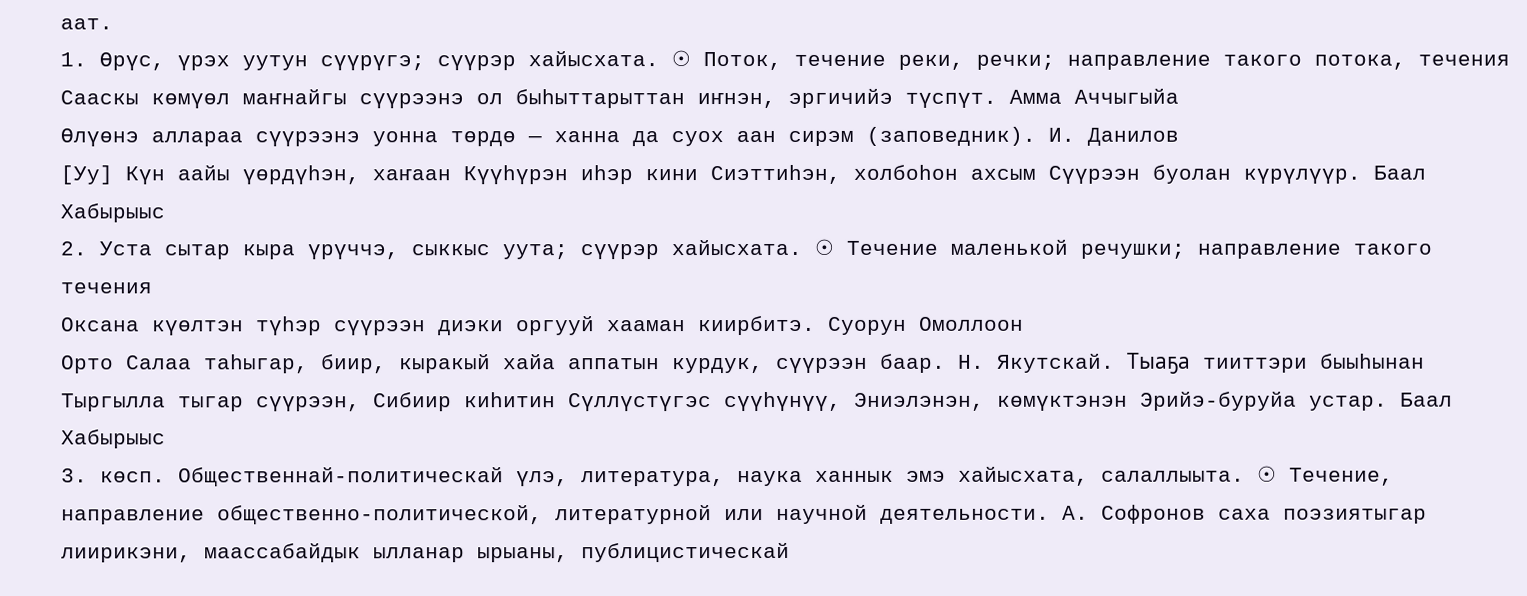аат.
1. Өрүс, үрэх уутун сүүрүгэ; сүүрэр хайысхата. ☉ Поток, течение реки, речки; направление такого потока, течения
Сааскы көмүөл маҥнайгы сүүрээнэ ол быһыттарыттан иҥнэн, эргичийэ түспүт. Амма Аччыгыйа
Өлүөнэ аллараа сүүрээнэ уонна төрдө — ханна да суох аан сирэм (заповедник). И. Данилов
[Уу] Күн аайы үөрдүһэн, хаҥаан Күүһүрэн иһэр кини Сиэттиһэн, холбоһон ахсым Сүүрээн буолан күрүлүүр. Баал Хабырыыс
2. Уста сытар кыра үрүччэ, сыккыс уута; сүүрэр хайысхата. ☉ Течение маленькой речушки; направление такого течения
Оксана күөлтэн түһэр сүүрээн диэки оргууй хааман киирбитэ. Суорун Омоллоон
Орто Салаа таһыгар, биир, кыракый хайа аппатын курдук, сүүрээн баар. Н. Якутскай. Тыаҕа тииттэри быыһынан Тыргылла тыгар сүүрээн, Сибиир киһитин Сүллүстүгэс сүүһүнүү, Эниэлэнэн, көмүктэнэн Эрийэ-буруйа устар. Баал Хабырыыс
3. көсп. Общественнай-политическай үлэ, литература, наука ханнык эмэ хайысхата, салаллыыта. ☉ Течение, направление общественно-политической, литературной или научной деятельности. А. Софронов саха поэзиятыгар лиирикэни, маассабайдык ылланар ырыаны, публицистическай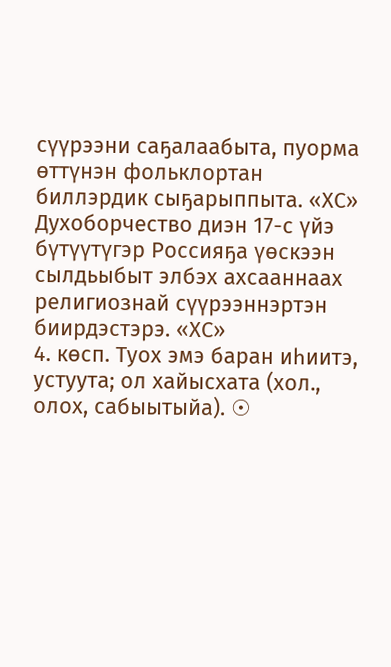сүүрээни саҕалаабыта, пуорма өттүнэн фольклортан биллэрдик сыҕарыппыта. «ХС»
Духоборчество диэн 17-с үйэ бүтүүтүгэр Россияҕа үөскээн сылдьыбыт элбэх ахсааннаах религиознай сүүрээннэртэн биирдэстэрэ. «ХС»
4. көсп. Туох эмэ баран иһиитэ, устуута; ол хайысхата (хол., олох, сабыытыйа). ☉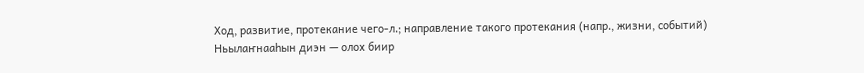Ход, развитие, протекание чего-л.; направление такого протекания (напр., жизни, событий)
Ньылаҥнааһын диэн — олох биир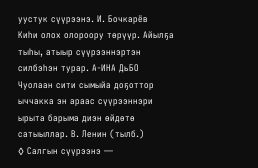уустук сүүрээнэ. И. Бочкарёв
Киһи олох олороору төрүүр. Айылҕа тыһы, атыыр сүүрээннэртэн силбэһэн турар. А-ИНА ДьБО
Чуолаан сити сымыйа доҕоттор ыччакка эн араас сүүрээннэри ырыта барыма диэн өйдөтө сатыыллар. В. Ленин (тылб.)
◊ Салгын сүүрээнэ —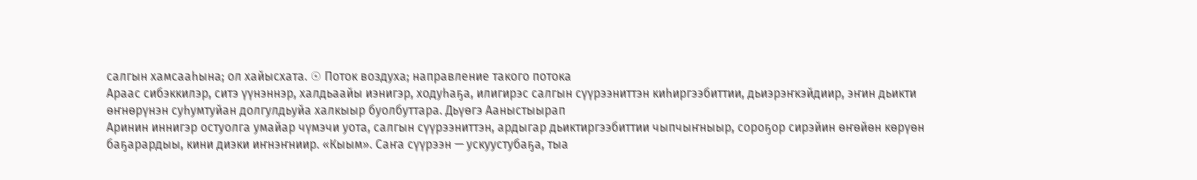салгын хамсааһына; ол хайысхата. ☉ Поток воздуха; направление такого потока
Араас сибэккилэр, ситэ үүнэннэр, халдьаайы иэнигэр, ходуһаҕа, илигирэс салгын сүүрээниттэн киһиргээбиттии, дьиэрэҥкэйдиир, эҥин дьикти өҥнөрүнэн суһумтуйан долгулдьуйа халкыыр буолбуттара. Дьүөгэ Ааныстыырап
Аринин иннигэр остуолга умайар чүмэчи уота, салгын сүүрээниттэн, ардыгар дьиктиргээбиттии чыпчыҥныыр, сороҕор сирэйин өҥөйөн көрүөн баҕарардыы, кини диэки иҥнэҥниир. «Кыым». Саҥа сүүрээн — ускуустубаҕа, тыа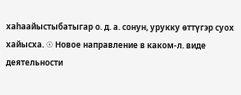хаһаайыстыбатыгар о. д. а. сонун, урукку өттүгэр суох хайысха. ☉ Новое направление в каком-л. виде деятельности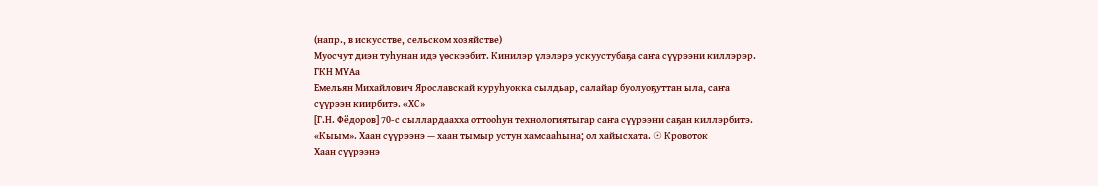(напр., в искусстве, сельском хозяйстве)
Муосчут диэн туһунан идэ үөскээбит. Кинилэр үлэлэрэ ускуустубаҕа саҥа сүүрээни киллэрэр. ГКН МҮАа
Емельян Михайлович Ярославскай куруһуокка сылдьар, салайар буолуоҕуттан ыла, саҥа сүүрээн киирбитэ. «ХС»
[Г.Н. Фёдоров] 70-с сыллардаахха оттооһун технологиятыгар саҥа сүүрээни саҕан киллэрбитэ. «Кыым». Хаан сүүрээнэ — хаан тымыр устун хамсааһына; ол хайысхата. ☉ Кровоток
Хаан сүүрээнэ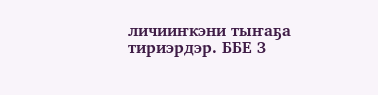личииҥкэни тыҥаҕа тириэрдэр. ББЕ З